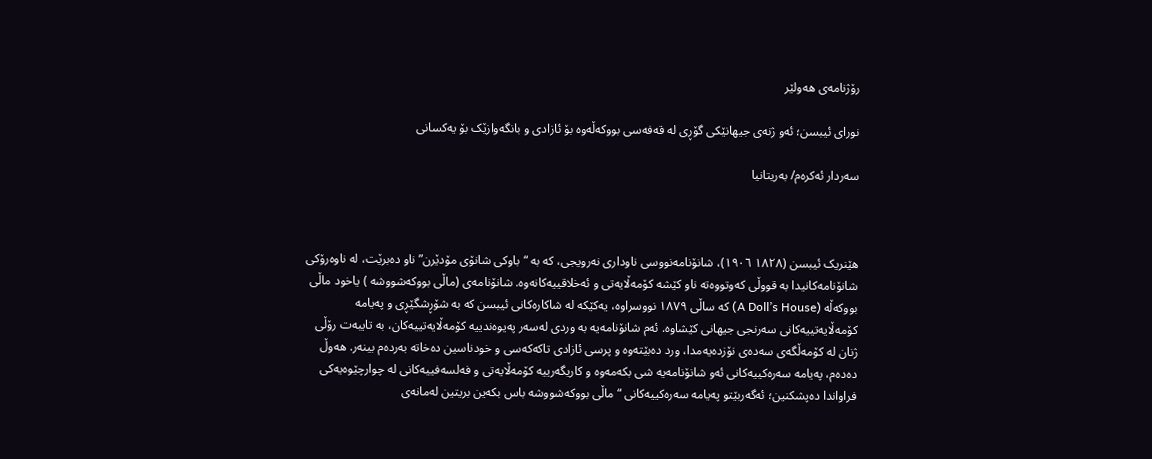رۆژنامەی ھەولێر

نورای ئیبسن؛ ئەو ژنەی جیهانێکی گۆڕی لە قەفەسی بووکەڵەوە بۆ ئازادی و بانگەوازێک بۆ یەکسانی

سەردار ئەکرەم/ بەریتانیا



هێنریک ئیبسن (١٨٢٨ ١٩٠٦)، شانۆنامەنووسی ناوداری نەرویجی، کە بە “باوکی شانۆی مۆدێرن” ناو دەبرێت، لە ناوەرۆکی شانۆنامەکانیدا بە قووڵی کەوتووەتە ناو کێشە کۆمەڵایەتی و ئەخلاقییەکانەوە. شانۆنامەی (ماڵی بووکەشووشە ) یاخود ماڵی بووکەڵە (A Doll’s House) کە ساڵی ١٨٧٩ نووسراوە، یەکێکە لە شاکارەکانی ئیبسن کە بە شۆڕشگێڕی و پەیامە کۆمەڵایەتییەکانی سەرنجی جیهانی کێشاوە. ئەم شانۆنامەیە بە وردی لەسەر پەیوەندییە کۆمەڵایەتییەکان، بە تایبەت رۆڵی ژنان لە کۆمەڵگەی سەدەی نۆزدەیەمدا، ورد دەبێتەوە و پرسی ئازادی تاکەکەسی و خودناسین دەخاتە بەردەم بینەر. هەوڵ دەدەم، پەیامە سەرەکییەکانی ئەو شانۆنامەیە شی بکەمەوە و کاریگەرییە کۆمەڵایەتی و فەلسەفییەکانی لە چوارچێوەیەکی فراواندا دەپشکنین؛ ئەگەربێتو پەیامە سەرەکییەکانی “ماڵی بووکەشووشە باس بکەین بریتین لەمانەی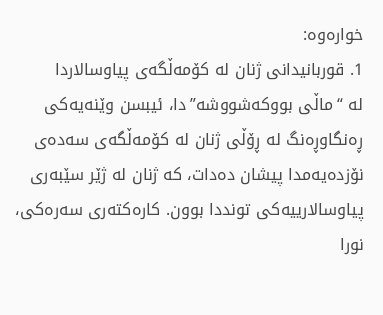خوارەوە:
1. قوربانیدانی ژنان لە کۆمەڵگەی پیاوسالاردا
لە “ماڵی بووکەشووشە”دا، ئیبسن وێنەیەکی ڕەنگاوڕەنگ لە ڕۆڵی ژنان لە کۆمەڵگەی سەدەی نۆزدەیەمدا پیشان دەدات، کە ژنان لە ژێر سێبەری پیاوسالارییەکی تونددا بوون. کارەکتەری سەرەکی، نورا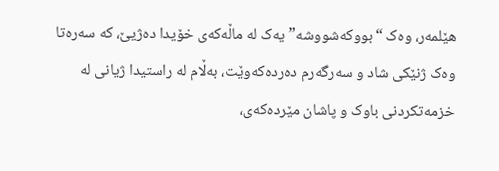هێلمەر، وەک “بووکەشووشە”یەک لە ماڵەکەی خۆیدا دەژیێ، کە سەرەتا وەک ژنێکی شاد و سەرگەرم دەردەکەوێت، بەڵام لە راستیدا ژیانی لە خزمەتکردنی باوک و پاشان مێردەکەی،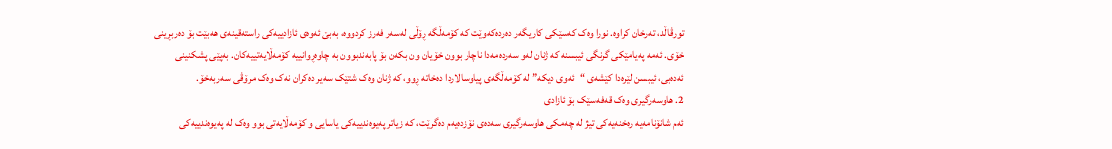تورڤاڵد، تەرخان کراوە. نورا وەک کەسێکی کاریگەر دەردەکەوێت کە کۆمەڵگە ڕۆڵی لەسەر فەرز کردووە، بەبێ ئەوەی ئازادییەکی راستەقینەی هەبێت بۆ دەربڕینی خۆی. ئەمە پەیامێکی گرنگی ئیبسنە کە ژنان لەو سەردەمەدا ناچار بوون خۆیان ون بکەن بۆ پابەندبوون بە چاوەڕوانییە کۆمەڵایەتییەکان. بەپێی پشکنینی ئەدەبی، ئیبسن لێرەدا کێشەی “ئەوی دیکە” لە کۆمەڵگەی پیاوسالاردا دەخاتە ڕوو، کە ژنان وەک شتێک سەیر دەکران نەک وەک مرۆڤی سەربەخۆ.
2. هاوسەرگیری وەک قەفەسێک بۆ ئازادی
ئەم شانۆنامەیە رەخنەیەکی تیژ لە چەمکی هاوسەرگیری سەدەی نۆزدەیەم دەگرێت، کە زیاتر پەیوەندییەکی یاسایی و کۆمەڵایەتی بوو وەک لە پەیوەندییەکی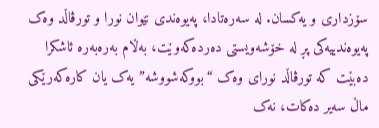سۆزداری و یەکسان. لە سەرەتادا، پەیوەندی نێوان نورا و تورڤاڵد وەک پەیوەندییەکی پڕ لە خۆشەویستی دەردەکەوێت، بەڵام بەرەبەرە ئاشکرا دەبێت کە تورڤاڵد نورای وەک “بووکەشووشە”یەک یان کارەکەرێکی ماڵ سەیر دەکات، نەک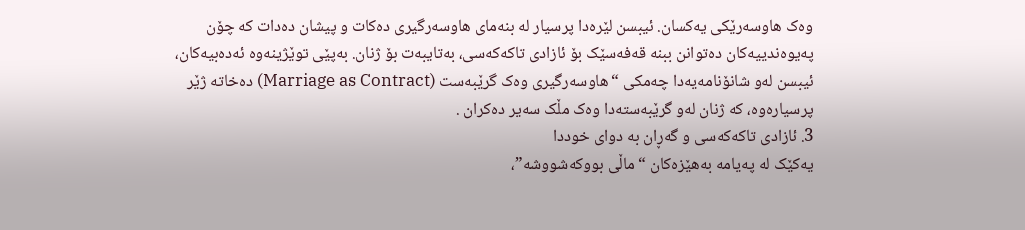وەک هاوسەرێکی یەکسان. ئیبسن لێرەدا پرسیار لە بنەمای هاوسەرگیری دەکات و پیشان دەدات کە چۆن پەیوەندییەکان دەتوانن ببنە قەفەسێک بۆ ئازادی تاکەکەسی، بەتایبەت بۆ ژنان. بەپێی توێژینەوە ئەدەبیەکان، ئیبسن لەو شانۆنامەیەدا چەمکی “هاوسەرگیری وەک گرێبەست (Marriage as Contract) دەخاتە ژێر پرسیارەوە، کە ژنان لەو گرێبەستەدا وەک مڵک سەیر دەکران .
3. ئازادی تاکەکەسی و گەڕان بە دوای خوددا
یەکێک لە پەیامە بەهێزەکان “ماڵی بووکەشووشە”،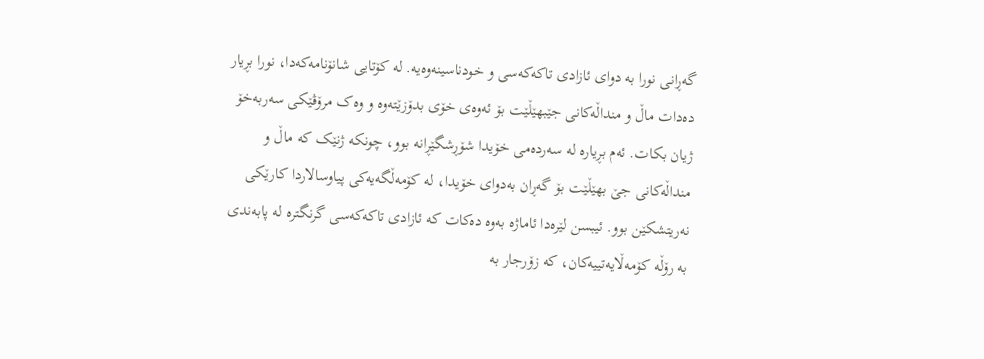گەڕانی نورا بە دوای ئازادی تاکەکەسی و خودناسینەوەیە. لە کۆتایی شانۆنامەکەدا، نورا بڕیار دەدات ماڵ و منداڵەکانی جێبهێڵێت بۆ ئەوەی خۆی بدۆزێتەوە و وەک مرۆڤێکی سەربەخۆ ژیان بکات. ئەم بڕیارە لە سەردەمی خۆیدا شۆڕشگێڕانە بوو، چونکە ژنێک کە ماڵ و منداڵەکانی جێ بهێڵێت بۆ گەڕان بەدوای خۆیدا، لە کۆمەڵگەیەکی پیاوسالاردا کارێکی نەریتشکێن بوو. ئیبسن لێرەدا ئاماژە بەوە دەکات کە ئازادی تاکەکەسی گرنگترە لە پابەندی بە رۆڵە کۆمەڵایەتییەکان، کە زۆرجار بە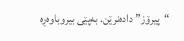“پیرۆز” دادەنرێن. بەپێی بیروباوەڕە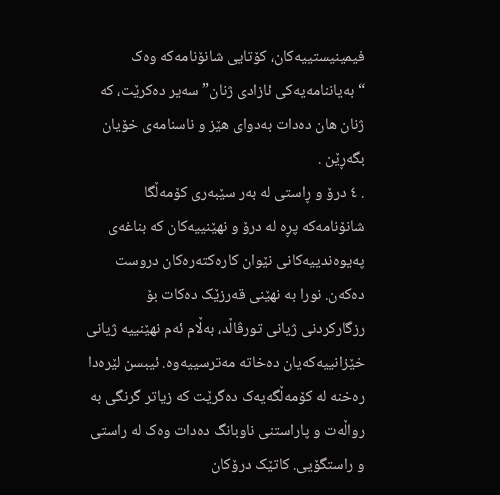فیمینیستییەکان، کۆتایی شانۆنامەکە وەک “بەیاننامەیەکی ئازادی ژنان” سەیر دەکرێت، کە ژنان هان دەدات بەدوای هێز و ناسنامەی خۆیان بگەڕێن .
. ٤ درۆ و ڕاستی لە بەر سێبەری کۆمەڵگا
شانۆنامەکە پڕە لە درۆ و نهێنییەکان کە بناغەی پەیوەندییەکانی نێوان کارەکتەرەکان دروست دەکەن. نورا بە نهێنی قەرزێک دەکات بۆ رزگارکردنی ژیانی تورڤاڵد، بەڵام ئەم نهێنییە ژیانی خێزانییەکەیان دەخاتە مەترسییەوە. ئیبسن لێرەدا رەخنە لە کۆمەڵگەیەک دەگرێت کە زیاتر گرنگی بە رواڵەت و پاراستنی ناوبانگ دەدات وەک لە راستی و راستگۆیی. کاتێک درۆکان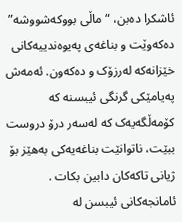ئاشکرا دەبن، “ماڵی بووکەشووشە” دەکەوێت و بناغەی پەیوەندییەکانی خێزانەکە لەرزۆک و دەکەون. ئەمەش پەیامێکی گرنگی ئیبسنە کە کۆمەڵگەیەک کە لەسەر درۆ دروست ببێت، ناتوانێت بناغەیەکی بەهێز بۆ ژیانی تاکەکان دابین بکات .
ئامانجەکانی ئیبسن لە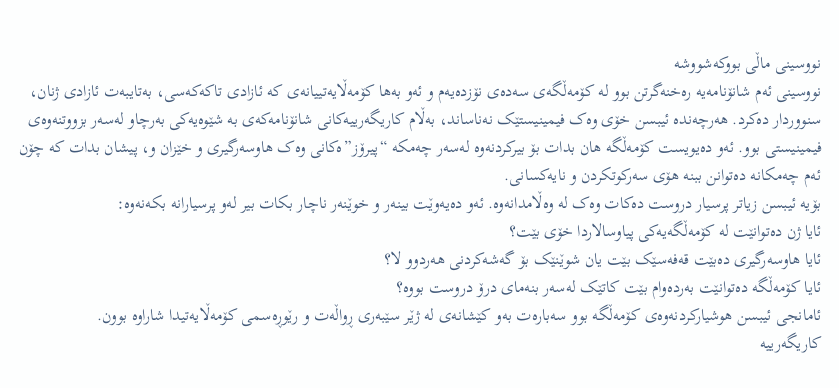نووسینی ماڵی بووکەشووشە
نووسینی ئەم شانۆنامەیە رەخنەگرتن بوو لە کۆمەڵگەی سەدەی نۆزدەیەم و ئەو بەها کۆمەڵایەتییانەی کە ئازادی تاکەکەسی، بەتایبەت ئازادی ژنان، سنووردار دەکرد. هەرچەندە ئیبسن خۆی وەک فیمینیستێک نەناساند، بەڵام کاریگەرییەکانی شانۆنامەکەی بە شێوەیەکی بەرچاو لەسەر بزووتنەوەی فیمینیستی بوو. ئەو دەیویست کۆمەڵگە هان بدات بۆ بیرکردنەوە لەسەر چەمکە “پیرۆز”ەکانی وەک هاوسەرگیری و خێزان و، پیشان بدات کە چۆن ئەم چەمکانە دەتوانن ببنە هۆی سەرکوتکردن و نایەکسانی.
بۆیە ئیبسن زیاتر پرسیار دروست دەکات وەک لە وەڵامدانەوە. ئەو دەیەوێت بینەر و خوێنەر ناچار بکات بیر لەو پرسیارانە بکەنەوە:
ئایا ژن دەتوانێت لە کۆمەڵگەیەکی پیاوسالاردا خۆی بێت؟
ئایا هاوسەرگیری دەبێت قەفەسێک بێت یان شوێنێک بۆ گەشەکردنی هەردوو لا؟
ئایا کۆمەڵگە دەتوانێت بەردەوام بێت کاتێک لەسەر بنەمای درۆ دروست بووە؟
ئامانجی ئیبسن هوشیارکردنەوەی کۆمەڵگە بوو سەبارەت بەو کێشانەی لە ژێر سێبەری ڕواڵەت و رێوڕەسمی کۆمەڵایەتیدا شاراوە بوون.
کاریگەرییە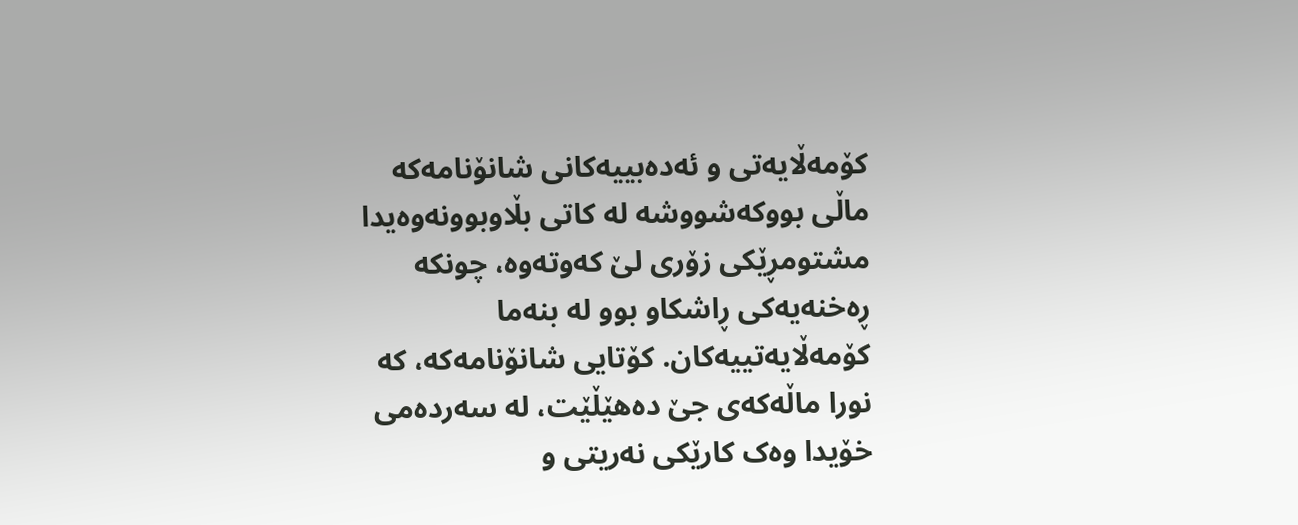کۆمەڵایەتی و ئەدەبییەکانی شانۆنامەکە
ماڵی بووکەشووشە لە کاتی بڵاوبوونەوەیدا مشتومڕێکی زۆری لێ کەوتەوە، چونکە ڕەخنەیەکی ڕاشکاو بوو لە بنەما کۆمەڵایەتییەکان. کۆتایی شانۆنامەکە، کە نورا ماڵەکەی جێ دەهێڵێت، لە سەردەمی خۆیدا وەک کارێکی نەریتی و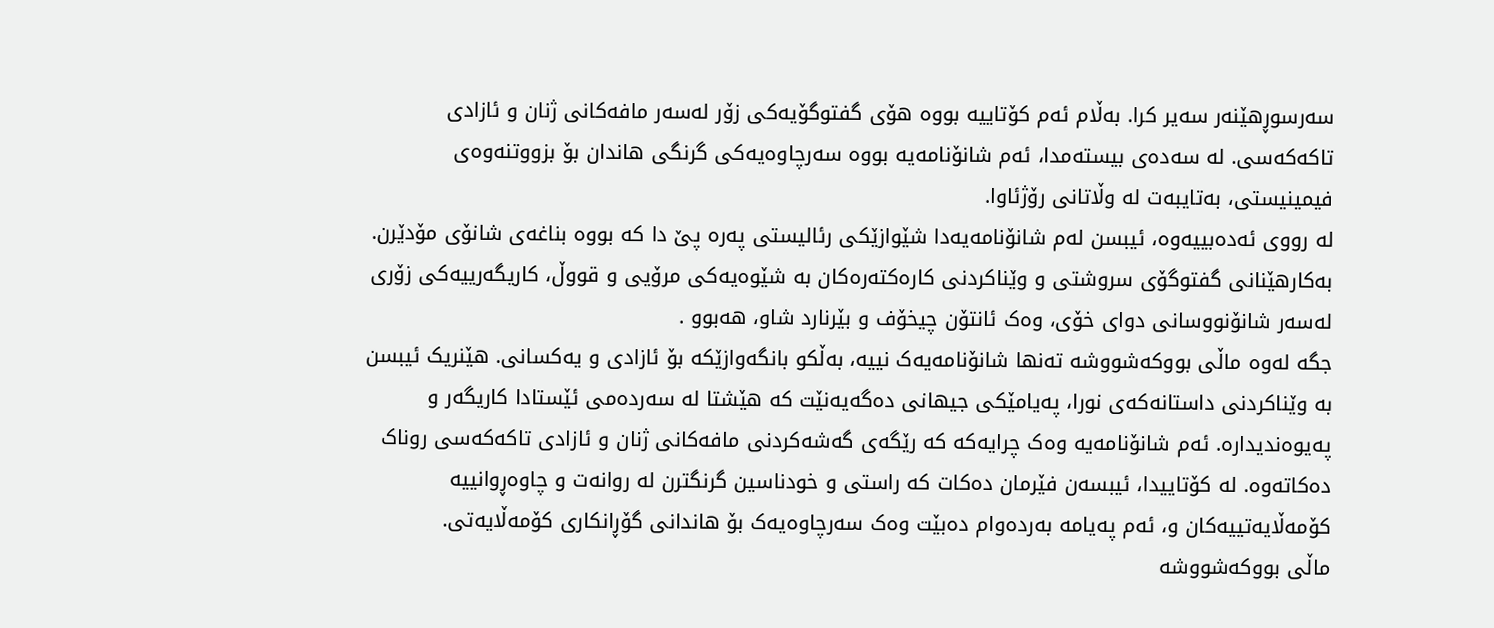سەرسوڕهێنەر سەیر کرا. بەڵام ئەم کۆتاییە بووە هۆی گفتوگۆیەکی زۆر لەسەر مافەکانی ژنان و ئازادی تاکەکەسی. لە سەدەی بیستەمدا، ئەم شانۆنامەیە بووە سەرچاوەیەکی گرنگی هاندان بۆ بزووتنەوەی فیمینیستی، بەتایبەت لە وڵاتانی رۆژئاوا.
لە رووی ئەدەبییەوە، ئیبسن لەم شانۆنامەیەدا شێوازێکی رئالیستی پەرە پێ دا کە بووە بناغەی شانۆی مۆدێرن. بەکارهێنانی گفتوگۆی سروشتی و وێناکردنی کارەکتەرەکان بە شێوەیەکی مرۆیی و قووڵ، کاریگەرییەکی زۆری لەسەر شانۆنووسانی دوای خۆی، وەک ئانتۆن چیخۆف و بێرنارد شاو، هەبوو .
جگە لەوە ماڵی بووکەشووشە تەنها شانۆنامەیەک نییە، بەڵکو بانگەوازێکە بۆ ئازادی و یەکسانی. هێنریک ئیبسن بە وێناکردنی داستانەکەی نورا، پەیامێکی جیهانی دەگەیەنێت کە هێشتا لە سەردەمی ئێستادا کاریگەر و پەیوەندیدارە. ئەم شانۆنامەیە وەک چرایەکە کە رێگەی گەشەکردنی مافەکانی ژنان و ئازادی تاکەکەسی روناک دەکاتەوە. لە کۆتاییدا، ئیبسەن فێرمان دەکات کە راستی و خودناسین گرنگترن لە روانەت و چاوەڕوانییە کۆمەڵایەتییەکان و، ئەم پەیامە بەردەوام دەبێت وەک سەرچاوەیەک بۆ هاندانی گۆڕانکاری کۆمەڵایەتی.
ماڵی بووکەشووشە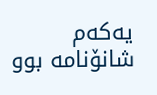یەکەم شانۆنامە بوو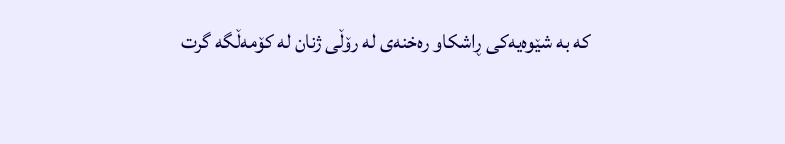کە بە شێوەیەکی ڕاشکاو رەخنەی لە رۆڵی ژنان لە کۆمەڵگە گرت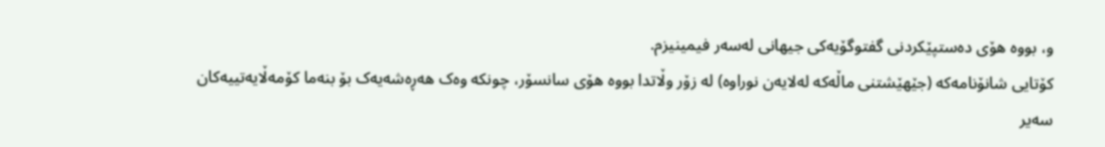و، بووە هۆی دەستپێکردنی گفتوگۆیەکی جیهانی لەسەر فیمینیزم.
کۆتایی شانۆنامەکە (جێهێشتنی ماڵەکە لەلایەن نوراوە) لە زۆر وڵاتدا بووە هۆی سانسۆر، چونکە وەک هەڕەشەیەک بۆ بنەما کۆمەڵایەتییەکان سەیر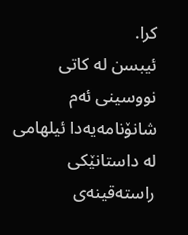کرا.
ئیبسن لە کاتی نووسینی ئەم شانۆنامەیەدا ئیلهامی لە داستانێکی راستەقینەی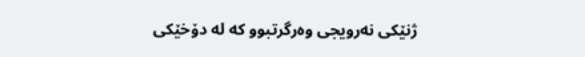ژنێکی نەرویجی وەرگرتبوو کە لە دۆخێکی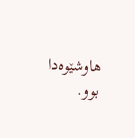هاوشێوەدا بوو.